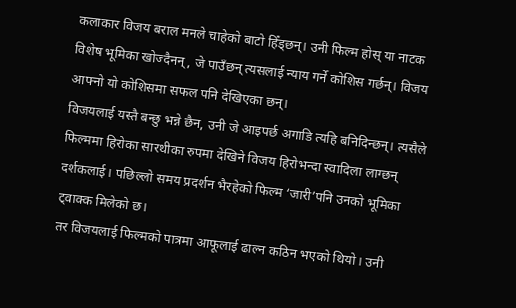कलाकार विजय बराल मनले चाहेको बाटो हिँड्छन्। उनी फिल्म होस् या नाटक विशेष भूमिका खोज्दैनन्, जे पाउँछन् त्यसलाई न्याय गर्ने कोशिस गर्छन्। विजय आफ्नो यो कोशिसमा सफल पनि देखिएका छन्।
विजयलाई यस्तै बन्छु भन्ने छैन, उनी जे आइपर्छ अगाडि त्यहि बनिदिन्छन्। त्यसैले फिल्ममा हिरोका सारथीका रुपमा देखिने विजय हिरोभन्दा स्वादिला लाग्छन् दर्शकलाई। पछिल्लो समय प्रदर्शन भैरहेको फिल्म ‘जारी’पनि उनको भूमिका ट्वाक्क मिलेको छ।
तर विजयलाई फिल्मको पात्रमा आफूलाई ढाल्न कठिन भएको थियो। उनी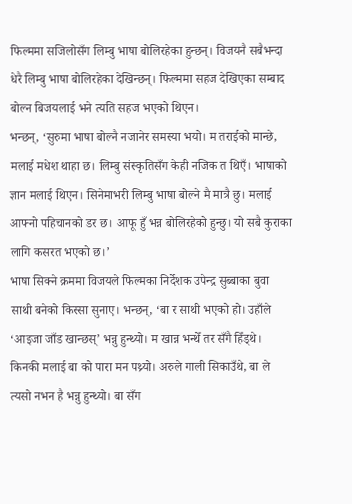फिल्ममा सजिलोसँग लिम्बु भाषा बोलिरहेका हुन्छन्। विजयनै सबैभन्दा धेरै लिम्बु भाषा बोलिरहेका देखिन्छन्। फिल्ममा सहज देखिएका सम्बाद बोल्न बिजयलाई भने त्यति सहज भएको थिएन।
भन्छन्, ‘सुरुमा भाषा बोल्नै नजानेर समस्या भयो। म तराईको मान्छे, मलाई मधेश थाहा छ। लिम्बु संस्कृतिसँग केही नजिक त थिएँ। भाषाको ज्ञान मलाई थिएन। सिनेमाभरी लिम्बु भाषा बोल्ने मै मात्रै छु। मलाई आफ्नो पहिचानको डर छ। आफू हुँ भन्न बोलिरहेको हुन्छु। यो सबै कुराका लागि कसरत भएको छ।’
भाषा सिक्ने क्रममा विजयले फिल्मका निर्देशक उपेन्द्र सुब्बाका बुवा साथी बनेको किस्सा सुनाए। भन्छन्, ‘बा र साथी भएको हो। उहाँले ‘आइजा जाँड खान्छस्’ भन्नु हुन्थ्यो। म खान्न भन्थेँ तर सँगै हिँड्थे। किनकी मलाई बा को पारा मन पथ्र्यो। अरुले गाली सिकाउँथे, बा ले त्यसो नभन है भन्नु हुन्थ्यो। बा सँग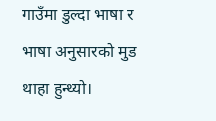गाउँमा डुल्दा भाषा र भाषा अनुसारको मुड थाहा हुन्थ्यो।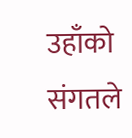उहाँको संगतले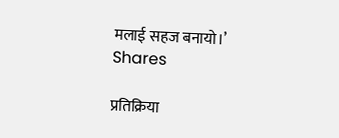मलाई सहज बनायो।’
Shares

प्रतिक्रिया